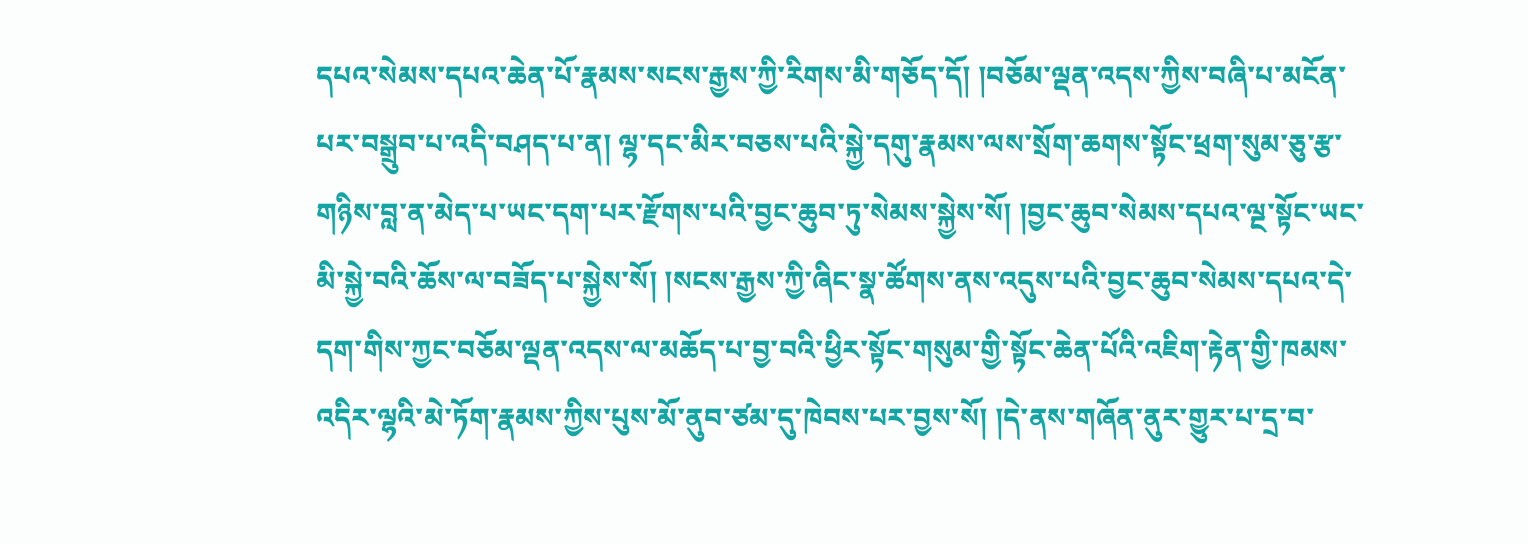དཔའ་སེམས་དཔའ་ཆེན་པོ་རྣམས་སངས་རྒྱས་ཀྱི་རིགས་མི་གཅོད་དོ། །བཅོམ་ལྡན་འདས་ཀྱིས་བཞི་པ་མངོན་པར་བསྒྲུབ་པ་འདི་བཤད་པ་ན། ལྷ་དང་མིར་བཅས་པའི་སྐྱེ་དགུ་རྣམས་ལས་སྲོག་ཆགས་སྟོང་ཕྲག་སུམ་ཅུ་རྩ་གཉིས་བླ་ན་མེད་པ་ཡང་དག་པར་རྫོགས་པའི་བྱང་ཆུབ་ཏུ་སེམས་སྐྱེས་སོ། །བྱང་ཆུབ་སེམས་དཔའ་ལྔ་སྟོང་ཡང་མི་སྐྱེ་བའི་ཆོས་ལ་བཟོད་པ་སྐྱེས་སོ། །སངས་རྒྱས་ཀྱི་ཞིང་སྣ་ཚོགས་ནས་འདུས་པའི་བྱང་ཆུབ་སེམས་དཔའ་དེ་དག་གིས་ཀྱང་བཅོམ་ལྡན་འདས་ལ་མཆོད་པ་བྱ་བའི་ཕྱིར་སྟོང་གསུམ་གྱི་སྟོང་ཆེན་པོའི་འཇིག་རྟེན་གྱི་ཁམས་འདིར་ལྷའི་མེ་ཏོག་རྣམས་ཀྱིས་པུས་མོ་ནུབ་ཙམ་དུ་ཁེབས་པར་བྱས་སོ། །དེ་ནས་གཞོན་ནུར་གྱུར་པ་དྲ་བ་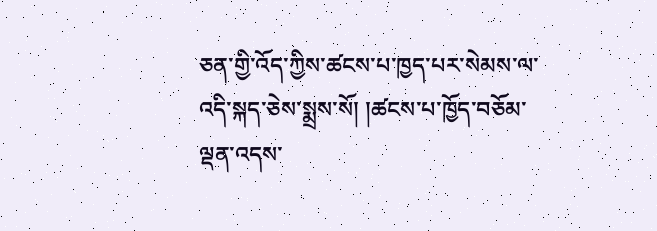ཅན་གྱི་འོད་ཀྱིས་ཚངས་པ་ཁྱད་པར་སེམས་ལ་འདི་སྐད་ཅེས་སྨྲས་སོ། །ཚངས་པ་ཁྱོད་བཅོམ་ལྡན་འདས་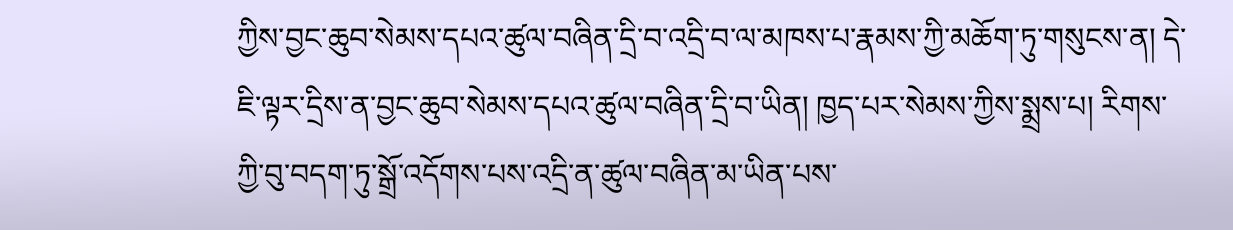ཀྱིས་བྱང་ཆུབ་སེམས་དཔའ་ཚུལ་བཞིན་དྲི་བ་འདྲི་བ་ལ་མཁས་པ་རྣམས་ཀྱི་མཆོག་ཏུ་གསུངས་ན། དེ་ཇི་ལྟར་དྲིས་ན་བྱང་ཆུབ་སེམས་དཔའ་ཚུལ་བཞིན་དྲི་བ་ཡིན། ཁྱད་པར་སེམས་ཀྱིས་སྨྲས་པ། རིགས་ཀྱི་བུ་བདག་ཏུ་སྒྲོ་འདོགས་པས་འདྲི་ན་ཚུལ་བཞིན་མ་ཡིན་པས་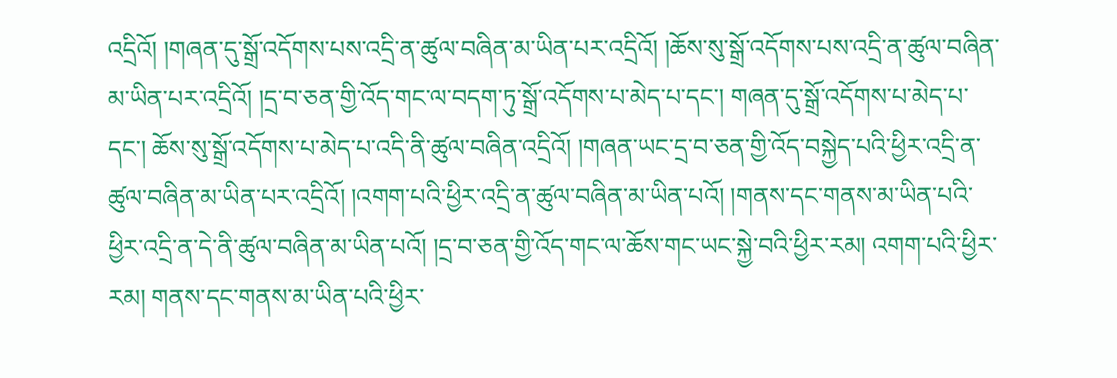འདྲིའོ། །གཞན་དུ་སྒྲོ་འདོགས་པས་འདྲི་ན་ཚུལ་བཞིན་མ་ཡིན་པར་འདྲིའོ། །ཆོས་སུ་སྒྲོ་འདོགས་པས་འདྲི་ན་ཚུལ་བཞིན་མ་ཡིན་པར་འདྲིའོ། །དྲ་བ་ཅན་གྱི་འོད་གང་ལ་བདག་ཏུ་སྒྲོ་འདོགས་པ་མེད་པ་དང་། གཞན་དུ་སྒྲོ་འདོགས་པ་མེད་པ་དང་། ཆོས་སུ་སྒྲོ་འདོགས་པ་མེད་པ་འདི་ནི་ཚུལ་བཞིན་འདྲིའོ། །གཞན་ཡང་དྲ་བ་ཅན་གྱི་འོད་བསྐྱེད་པའི་ཕྱིར་འདྲི་ན་ཚུལ་བཞིན་མ་ཡིན་པར་འདྲིའོ། །འགག་པའི་ཕྱིར་འདྲི་ན་ཚུལ་བཞིན་མ་ཡིན་པའོ། །གནས་དང་གནས་མ་ཡིན་པའི་ཕྱིར་འདྲི་ན་དེ་ནི་ཚུལ་བཞིན་མ་ཡིན་པའོ། །དྲ་བ་ཅན་གྱི་འོད་གང་ལ་ཆོས་གང་ཡང་སྐྱེ་བའི་ཕྱིར་རམ། འགག་པའི་ཕྱིར་རམ། གནས་དང་གནས་མ་ཡིན་པའི་ཕྱིར་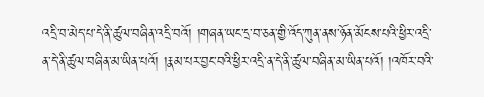འདྲི་བ་མེད་པ་དེ་ནི་ཚུལ་བཞིན་འདྲི་བའོ། །གཞན་ཡང་དྲ་བ་ཅན་གྱི་འོད་ཀུན་ནས་ཉོན་མོངས་པའི་ཕྱིར་འདྲི་ན་དེ་ནི་ཚུལ་བཞིན་མ་ཡིན་པའོ། །རྣམ་པར་བྱང་བའི་ཕྱིར་འདྲི་ན་དེ་ནི་ཚུལ་བཞིན་མ་ཡིན་པའོ། །འཁོར་བའི་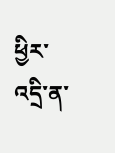ཕྱིར་འདྲི་ན་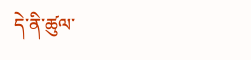དེ་ནི་ཚུལ་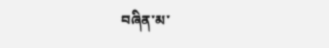བཞིན་མ་